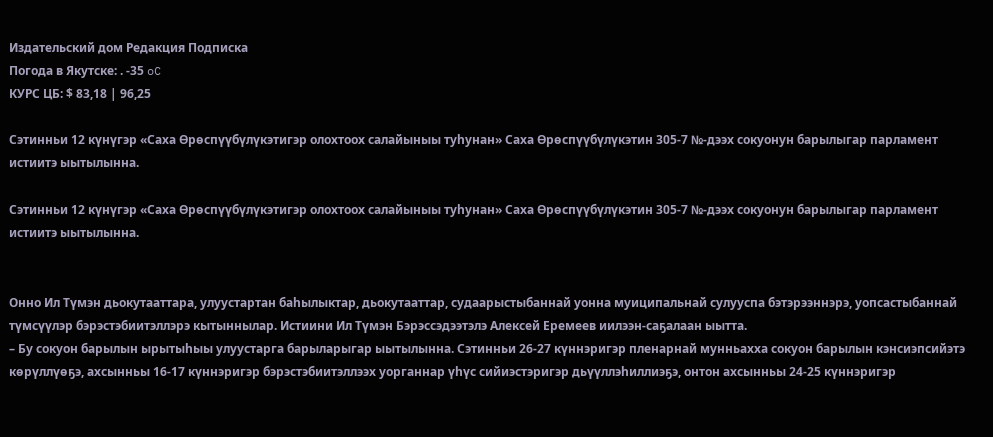Издательский дом Редакция Подписка
Погода в Якутске: . -35 oC
КУРС ЦБ: $ 83,18 | 96,25

Сэтинньи 12 күнүгэр «Саха Өрөспүүбүлүкэтигэр олохтоох салайыныы туһунан» Саха Өрөспүүбүлүкэтин 305-7 №-дээх сокуонун барылыгар парламент истиитэ ыытылынна.

Сэтинньи 12 күнүгэр «Саха Өрөспүүбүлүкэтигэр олохтоох салайыныы туһунан» Саха Өрөспүүбүлүкэтин 305-7 №-дээх сокуонун барылыгар парламент истиитэ ыытылынна.


Онно Ил Түмэн дьокутааттара, улуустартан баһылыктар, дьокутааттар, судаарыстыбаннай уонна муиципальнай сулууспа бэтэрээннэрэ, уопсастыбаннай түмсүүлэр бэрэстэбиитэллэрэ кытыннылар. Истиини Ил Түмэн Бэрэссэдээтэлэ Алексей Еремеев иилээн-саҕалаан ыытта.
– Бу сокуон барылын ырытыһыы улуустарга барыларыгар ыытылынна. Сэтинньи 26-27 күннэригэр пленарнай мунньахха сокуон барылын кэнсиэпсийэтэ көрүллүөҕэ, ахсынньы 16-17 күннэригэр бэрэстэбиитэллээх уорганнар үһүс сийиэстэригэр дьүүллэһиллиэҕэ, онтон ахсынньы 24-25 күннэригэр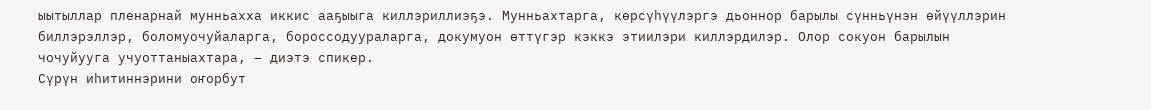ыытыллар пленарнай мунньахха иккис ааҕыыга киллэриллиэҕэ. Мунньахтарга, көрсүһүүлэргэ дьоннор барылы сүнньүнэн өйүүллэрин биллэрэллэр, боломуочуйаларга, бороссодуураларга, докумуон өттүгэр кэккэ этиилэри киллэрдилэр. Олор сокуон барылын чочуйууга учуоттаныахтара, – диэтэ спикер.
Сүрүн иһитиннэрини оҥорбут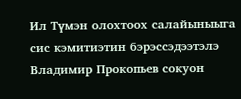Ил Түмэн олохтоох салайыныыга сис кэмитиэтин бэрэссэдээтэлэ Владимир Прокопьев сокуон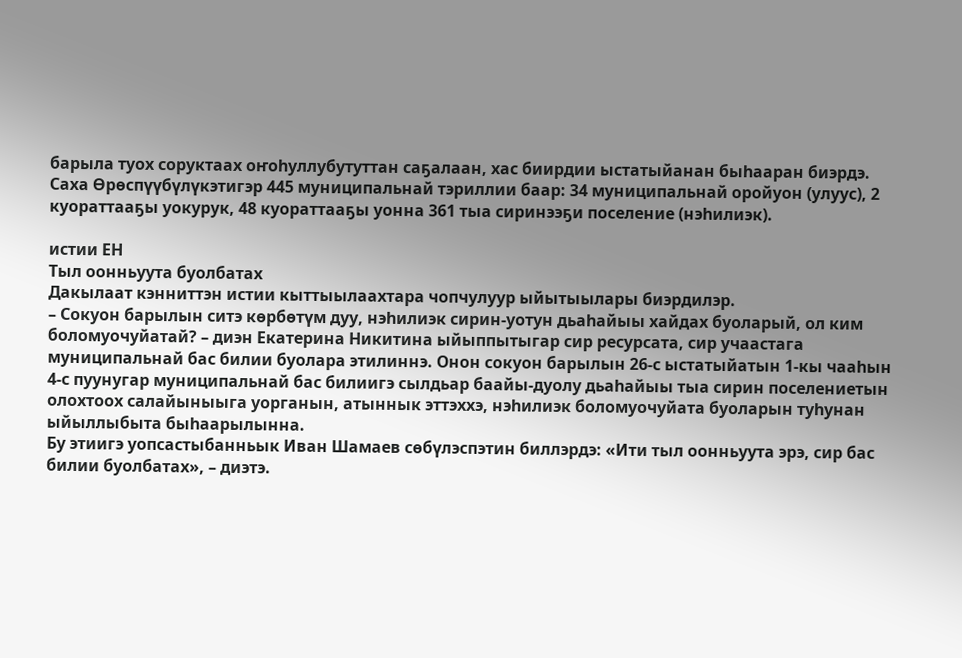барыла туох соруктаах оҥоһуллубутуттан саҕалаан, хас биирдии ыстатыйанан быһааран биэрдэ.
Саха Өрөспүүбүлүкэтигэр 445 муниципальнай тэриллии баар: 34 муниципальнай оройуон (улуус), 2 куораттааҕы уокурук, 48 куораттааҕы уонна 361 тыа сиринээҕи поселение (нэһилиэк).

истии ЕН
Тыл оонньуута буолбатах
Дакылаат кэнниттэн истии кыттыылаахтара чопчулуур ыйытыылары биэрдилэр.
– Сокуон барылын ситэ көрбөтүм дуу, нэһилиэк сирин-уотун дьаһайыы хайдах буоларый, ол ким боломуочуйатай? – диэн Екатерина Никитина ыйыппытыгар сир ресурсата, сир учаастага муниципальнай бас билии буолара этилиннэ. Онон сокуон барылын 26-с ыстатыйатын 1-кы чааһын 4-с пуунугар муниципальнай бас билиигэ сылдьар баайы-дуолу дьаһайыы тыа сирин поселениетын олохтоох салайыныыга уорганын, атыннык эттэххэ, нэһилиэк боломуочуйата буоларын туһунан ыйыллыбыта быһаарылынна.
Бу этиигэ уопсастыбанньык Иван Шамаев сөбүлэспэтин биллэрдэ: «Ити тыл оонньуута эрэ, сир бас билии буолбатах», – диэтэ.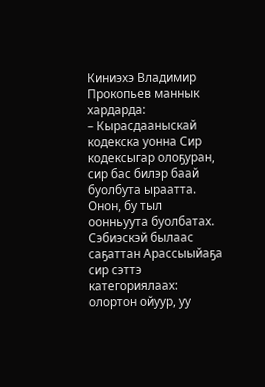Киниэхэ Владимир Прокопьев маннык хардарда:
– Кырасдааныскай кодекска уонна Сир кодексыгар олоҕуран, сир бас билэр баай буолбута ыраатта. Онон, бу тыл оонньуута буолбатах. Сэбиэскэй былаас саҕаттан Арассыыйаҕа сир сэттэ категориялаах: олортон ойуур, уу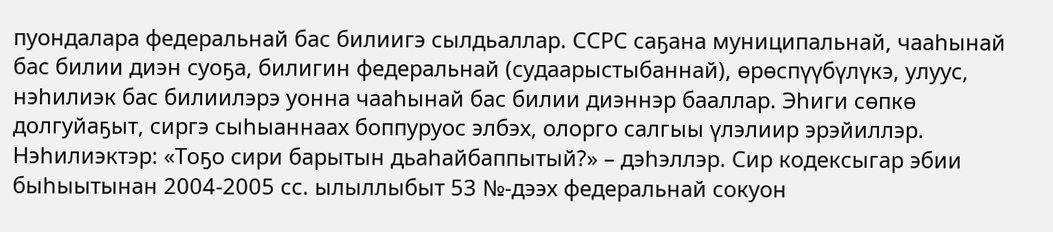пуондалара федеральнай бас билиигэ сылдьаллар. ССРС саҕана муниципальнай, чааһынай бас билии диэн суоҕа, билигин федеральнай (судаарыстыбаннай), өрөспүүбүлүкэ, улуус, нэһилиэк бас билиилэрэ уонна чааһынай бас билии диэннэр бааллар. Эһиги сөпкө долгуйаҕыт, сиргэ сыһыаннаах боппуруос элбэх, олорго салгыы үлэлиир эрэйиллэр. Нэһилиэктэр: «Тоҕо сири барытын дьаһайбаппытый?» – дэһэллэр. Сир кодексыгар эбии быһыытынан 2004-2005 сс. ылыллыбыт 53 №-дээх федеральнай сокуон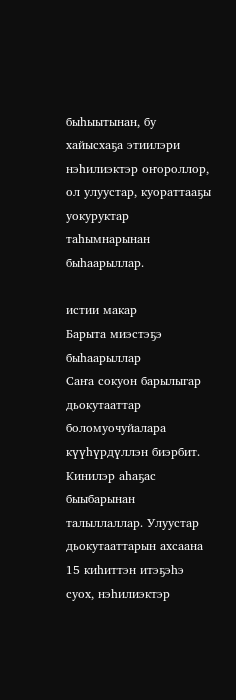быһыытынан, бу хайысхаҕа этиилэри нэһилиэктэр оҥороллор, ол улуустар, куораттааҕы уокуруктар таһымнарынан быһаарыллар.

истии макар
Барыта миэстэҕэ быһаарыллар
Саҥа сокуон барылыгар дьокутааттар боломуочуйалара күүһүрдүллэн биэрбит. Кинилэр аһаҕас быыбарынан талыллаллар. Улуустар дьокутааттарын ахсаана 15 киһиттэн итэҕэһэ суох, нэһилиэктэр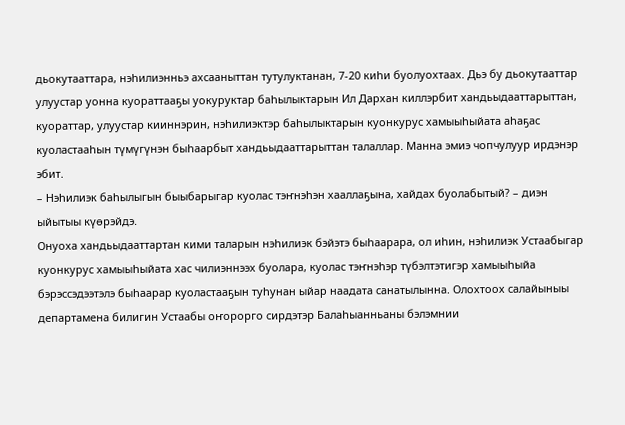дьокутааттара, нэһилиэнньэ ахсааныттан тутулуктанан, 7-20 киһи буолуохтаах. Дьэ бу дьокутааттар улуустар уонна куораттааҕы уокуруктар баһылыктарын Ил Дархан киллэрбит хандьыдааттарыттан, куораттар, улуустар кииннэрин, нэһилиэктэр баһылыктарын куонкурус хамыыһыйата аһаҕас куоластааһын түмүгүнэн быһаарбыт хандьыдааттарыттан талаллар. Манна эмиэ чопчулуур ирдэнэр эбит.
– Нэһилиэк баһылыгын быыбарыгар куолас тэҥнэһэн хааллаҕына, хайдах буолабытый? – диэн ыйытыы күөрэйдэ.
Онуоха хандьыдааттартан кими таларын нэһилиэк бэйэтэ быһаарара, ол иһин, нэһилиэк Устаабыгар куонкурус хамыыһыйата хас чилиэннээх буолара, куолас тэҥнэһэр түбэлтэтигэр хамыыһыйа бэрэссэдээтэлэ быһаарар куоластааҕын туһунан ыйар наадата санатылынна. Олохтоох салайыныы департамена билигин Устаабы оҥорорго сирдэтэр Балаһыанньаны бэлэмнии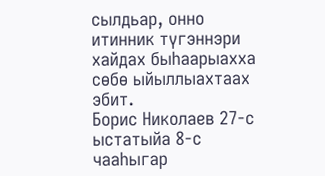сылдьар, онно итинник түгэннэри хайдах быһаарыахха сөбө ыйыллыахтаах эбит.
Борис Николаев 27-с ыстатыйа 8-с чааһыгар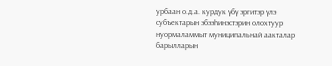урбаан о.д.а. курдук үбү эргитэр үлэ субъектарын эбээһинэстэрин олохтуур нуормаламмыт муниципальнай аакталар барылларын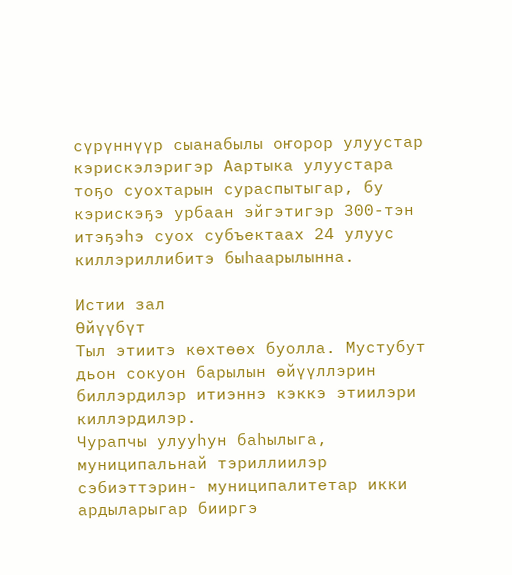сүрүннүүр сыанабылы оҥорор улуустар кэрискэлэригэр Аартыка улуустара тоҕо суохтарын сураспытыгар, бу кэрискэҕэ урбаан эйгэтигэр 300-тэн итэҕэһэ суох субъектаах 24 улуус киллэриллибитэ быһаарылынна.

Истии зал
Өйүүбүт
Тыл этиитэ көхтөөх буолла. Мустубут дьон сокуон барылын өйүүллэрин биллэрдилэр итиэннэ кэккэ этиилэри киллэрдилэр.
Чурапчы улууһун баһылыга, муниципальнай тэриллиилэр сэбиэттэрин- муниципалитетар икки ардыларыгар бииргэ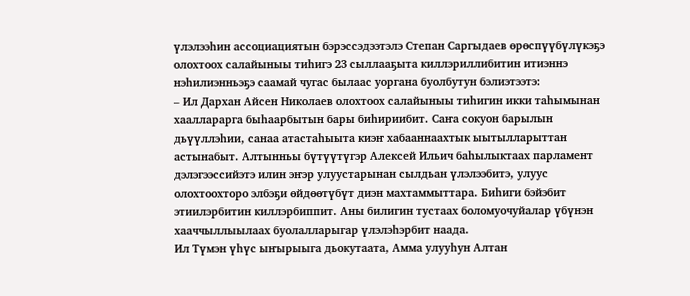үлэлээһин ассоциациятын бэрэссэдээтэлэ Степан Саргыдаев өрөспүүбүлүкэҕэ олохтоох салайыныы тиһигэ 23 сыллааҕыта киллэриллибитин итиэннэ нэһилиэнньэҕэ саамай чугас былаас уоргана буолбутун бэлиэтээтэ:
– Ил Дархан Айсен Николаев олохтоох салайыныы тиһигин икки таһымынан хаалларарга быһаарбытын бары биһириибит. Саҥа сокуон барылын дьүүллэһии, санаа атастаһыыта киэҥ хабааннаахтык ыытылларыттан астынабыт. Алтынньы бүтүүтүгэр Алексей Ильич баһылыктаах парламент дэлэгээссийэтэ илин эҥэр улуустарынан сылдьан үлэлээбитэ, улуус олохтоохторо элбэҕи өйдөөтүбүт диэн махтаммыттара. Биһиги бэйэбит этиилэрбитин киллэрбиппит. Аны билигин тустаах боломуочуйалар үбүнэн хааччыллыылаах буолалларыгар үлэлэһэрбит наада.
Ил Түмэн үһүс ыҥырыыга дьокутаата, Амма улууһун Алтан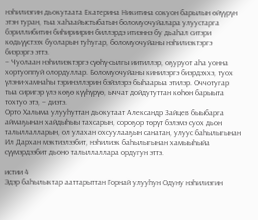нэһилиэгин дьокутаата Екатерина Никитина сокуон барылын өйүүрүн этэн туран, тыа хаһаайыстыбатын боломуочуйалара улуустарга бэриллибитин биһириирин биллэрдэ итиэннэ бу дьаһал ситэри көдьүүстээх буоларын туһугар, боломуочуйаны нэһилиэктэргэ биэрэргэ эттэ.
– Чуолаан нэһилиэктэргэ сүөһү-сылгы иитиллэр, оҕуруот аһа уонна хортуоппуй олордуллар. Боломуочуйаны кинилэргэ биэрдэххэ, туох үлэни-хамнаһы тэринэллэрин бэйэлэрэ быһаарыа этилэр. Оччотугар тыа сиригэр үлэ көҕө күүһүрүө, ыччат дойдутуттан көһөн барыыта тохтуо этэ, – диэтэ.
Орто Халыма улууһуттан дьокутаат Александр Зайцев быыбарга аймаҕынан хайдыһыы тахсарын, сороҕор төрүт бэлэмэ суох дьон талыллалларын, ол улахан охсуулааҕын санатан, улуус баһылыгынан Ил Дархан мэктиэлээбит, нэһилиэк баһылыгынан хамыыһыйа сүүмэрдээбит дьоно талыллаллара ордугун эттэ.

истии 4
Эдэр баһылыктар ааттарыттан Горнай улууһун Одуну нэһилиэгин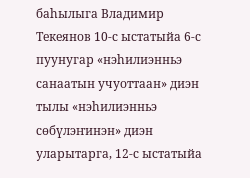баһылыга Владимир Текеянов 10-с ыстатыйа 6-с пуунугар «нэһилиэнньэ санаатын учуоттаан» диэн тылы «нэһилиэнньэ сөбүлэҥинэн» диэн уларытарга, 12-с ыстатыйа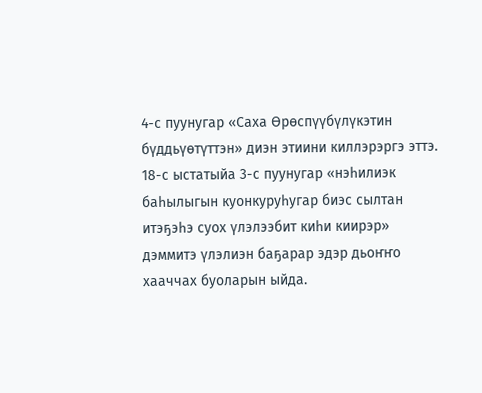4-с пуунугар «Саха Өрөспүүбүлүкэтин бүддьүөтүттэн» диэн этиини киллэрэргэ эттэ. 18-с ыстатыйа 3-с пуунугар «нэһилиэк баһылыгын куонкуруһугар биэс сылтан итэҕэһэ суох үлэлээбит киһи киирэр» дэммитэ үлэлиэн баҕарар эдэр дьоҥҥо хааччах буоларын ыйда.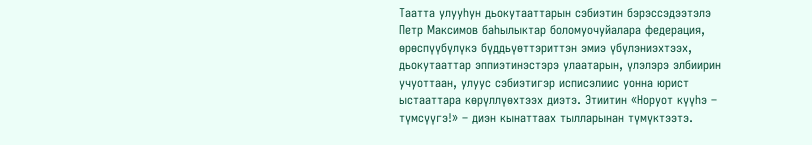Таатта улууһун дьокутааттарын сэбиэтин бэрэссэдээтэлэ Петр Максимов баһылыктар боломуочуйалара федерация, өрөспүүбүлүкэ бүддьүөттэриттэн эмиэ үбүлэниэхтээх, дьокутааттар эппиэтинэстэрэ улаатарын, үлэлэрэ элбиирин учуоттаан, улуус сэбиэтигэр исписэлиис уонна юрист ыстааттара көрүллүөхтээх диэтэ. Этиитин «Норуот күүһэ – түмсүүгэ!» – диэн кынаттаах тылларынан түмүктээтэ.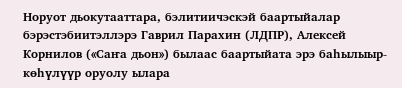Норуот дьокутааттара, бэлитиичэскэй баартыйалар бэрэстэбиитэллэрэ Гаврил Парахин (ЛДПР), Алексей Корнилов («Саҥа дьон») былаас баартыйата эрэ баһылыыр-көһүлүүр оруолу ылара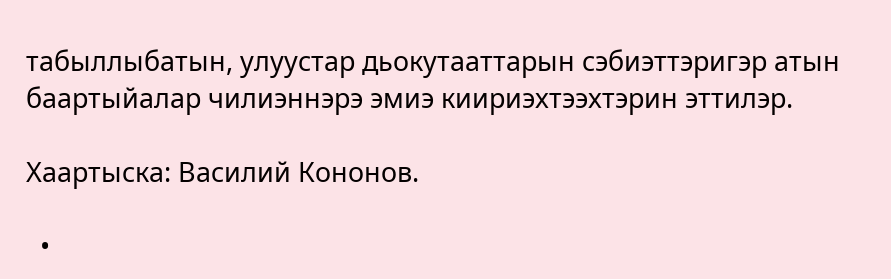табыллыбатын, улуустар дьокутааттарын сэбиэттэригэр атын баартыйалар чилиэннэрэ эмиэ киириэхтээхтэрин эттилэр.

Хаартыска: Василий Кононов.

  •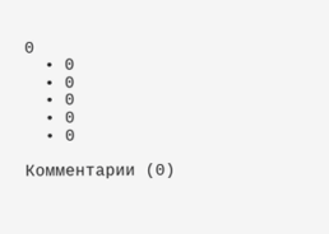0
  • 0
  • 0
  • 0
  • 0
  • 0

Комментарии (0)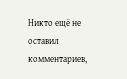Никто ещё не оставил комментариев,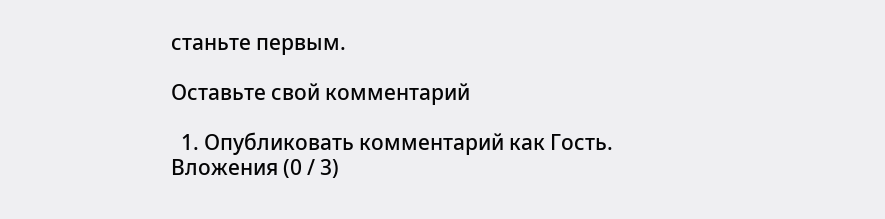станьте первым.

Оставьте свой комментарий

  1. Опубликовать комментарий как Гость.
Вложения (0 / 3)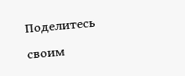Поделитесь своим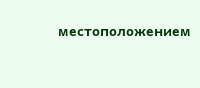местоположением